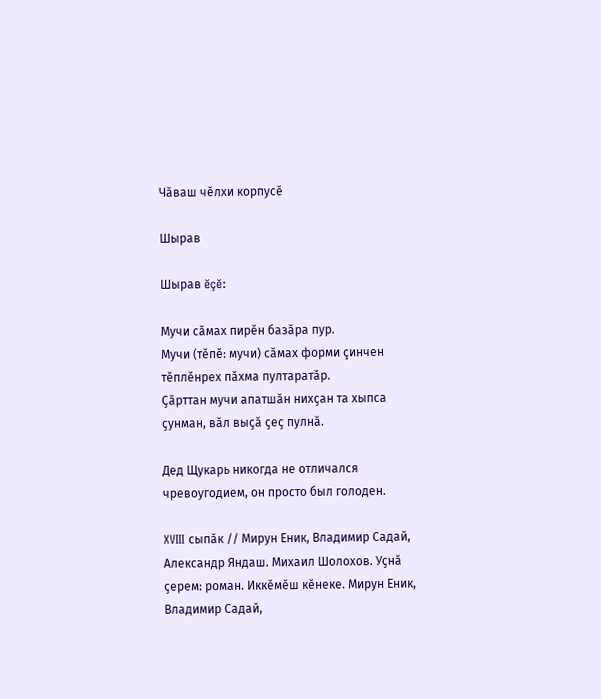Чӑваш чӗлхи корпусӗ

Шырав

Шырав ĕçĕ:

Мучи сăмах пирĕн базăра пур.
Мучи (тĕпĕ: мучи) сăмах форми çинчен тĕплĕнрех пăхма пултаратăр.
Ҫӑрттан мучи апатшӑн нихҫан та хыпса ҫунман, вӑл выҫӑ ҫеҫ пулнӑ.

Дед Щукарь никогда не отличался чревоугодием, он просто был голоден.

XVIII сыпӑк // Мирун Еник, Владимир Садай, Александр Яндаш. Михаил Шолохов. Уҫнӑ ҫерем: роман. Иккӗмӗш кӗнеке. Мирун Еник, Владимир Садай,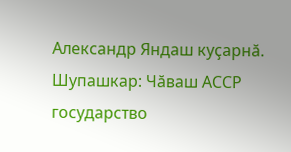Александр Яндаш куҫарнӑ. Шупашкар: Чӑваш АССР государство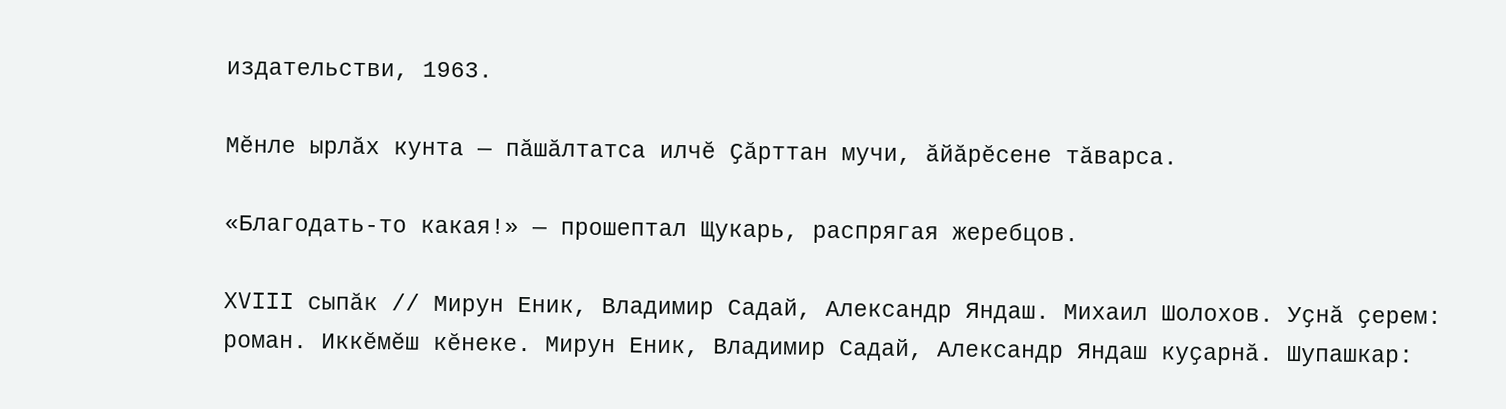издательстви, 1963.

Мӗнле ырлӑх кунта — пӑшӑлтатса илчӗ Ҫӑрттан мучи, ӑйӑрӗсене тӑварса.

«Благодать-то какая!» — прошептал Щукарь, распрягая жеребцов.

XVIII сыпӑк // Мирун Еник, Владимир Садай, Александр Яндаш. Михаил Шолохов. Уҫнӑ ҫерем: роман. Иккӗмӗш кӗнеке. Мирун Еник, Владимир Садай, Александр Яндаш куҫарнӑ. Шупашкар: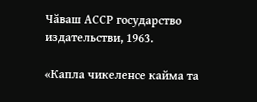Чӑваш АССР государство издательстви, 1963.

«Капла чикеленсе кайма та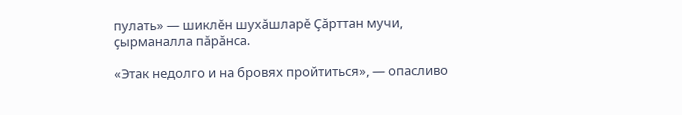пулать» — шиклӗн шухӑшларӗ Ҫӑрттан мучи, ҫырманалла пӑрӑнса.

«Этак недолго и на бровях пройтиться», — опасливо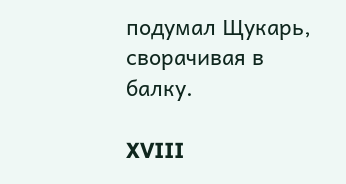подумал Щукарь, сворачивая в балку.

XVIII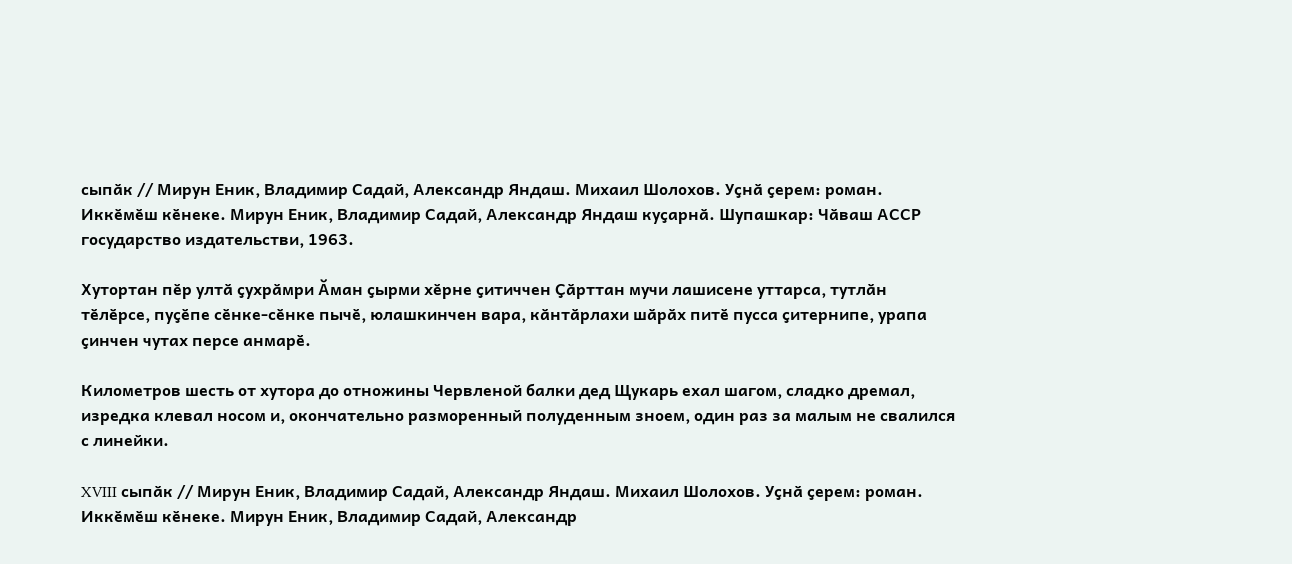сыпӑк // Мирун Еник, Владимир Садай, Александр Яндаш. Михаил Шолохов. Уҫнӑ ҫерем: роман. Иккӗмӗш кӗнеке. Мирун Еник, Владимир Садай, Александр Яндаш куҫарнӑ. Шупашкар: Чӑваш АССР государство издательстви, 1963.

Хутортан пӗр ултӑ ҫухрӑмри Ӑман ҫырми хӗрне ҫитиччен Ҫӑрттан мучи лашисене уттарса, тутлӑн тӗлӗрсе, пуҫӗпе сӗнке-сӗнке пычӗ, юлашкинчен вара, кӑнтӑрлахи шӑрӑх питӗ пусса ҫитернипе, урапа ҫинчен чутах персе анмарӗ.

Километров шесть от хутора до отножины Червленой балки дед Щукарь ехал шагом, сладко дремал, изредка клевал носом и, окончательно разморенный полуденным зноем, один раз за малым не свалился с линейки.

XVIII сыпӑк // Мирун Еник, Владимир Садай, Александр Яндаш. Михаил Шолохов. Уҫнӑ ҫерем: роман. Иккӗмӗш кӗнеке. Мирун Еник, Владимир Садай, Александр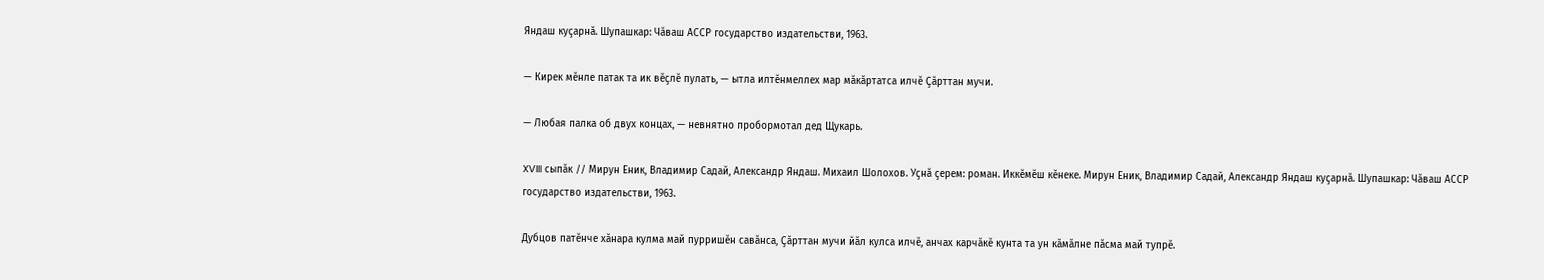Яндаш куҫарнӑ. Шупашкар: Чӑваш АССР государство издательстви, 1963.

— Кирек мӗнле патак та ик вӗҫлӗ пулать, — ытла илтӗнмеллех мар мӑкӑртатса илчӗ Ҫӑрттан мучи.

— Любая палка об двух концах, — невнятно пробормотал дед Щукарь.

XVIII сыпӑк // Мирун Еник, Владимир Садай, Александр Яндаш. Михаил Шолохов. Уҫнӑ ҫерем: роман. Иккӗмӗш кӗнеке. Мирун Еник, Владимир Садай, Александр Яндаш куҫарнӑ. Шупашкар: Чӑваш АССР государство издательстви, 1963.

Дубцов патӗнче хӑнара кулма май пурришӗн савӑнса, Ҫӑрттан мучи йӑл кулса илчӗ, анчах карчӑкӗ кунта та ун кӑмӑлне пӑсма май тупрӗ.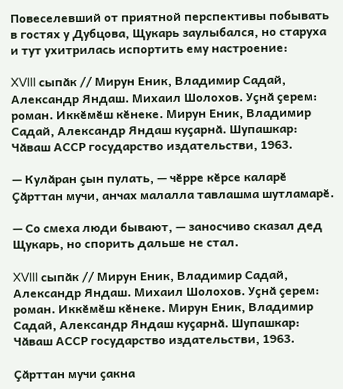Повеселевший от приятной перспективы побывать в гостях у Дубцова, Щукарь заулыбался, но старуха и тут ухитрилась испортить ему настроение:

XVIII сыпӑк // Мирун Еник, Владимир Садай, Александр Яндаш. Михаил Шолохов. Уҫнӑ ҫерем: роман. Иккӗмӗш кӗнеке. Мирун Еник, Владимир Садай, Александр Яндаш куҫарнӑ. Шупашкар: Чӑваш АССР государство издательстви, 1963.

— Кулӑран ҫын пулать, — чӗрре кӗрсе каларӗ Ҫӑрттан мучи, анчах малалла тавлашма шутламарӗ.

— Со смеха люди бывают, — заносчиво сказал дед Щукарь, но спорить дальше не стал.

XVIII сыпӑк // Мирун Еник, Владимир Садай, Александр Яндаш. Михаил Шолохов. Уҫнӑ ҫерем: роман. Иккӗмӗш кӗнеке. Мирун Еник, Владимир Садай, Александр Яндаш куҫарнӑ. Шупашкар: Чӑваш АССР государство издательстви, 1963.

Ҫӑрттан мучи ҫакна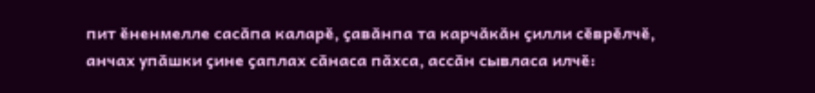пит ӗненмелле сасӑпа каларӗ, ҫавӑнпа та карчӑкӑн ҫилли сӗврӗлчӗ, анчах упӑшки ҫине ҫаплах сӑнаса пӑхса, ассӑн сывласа илчӗ: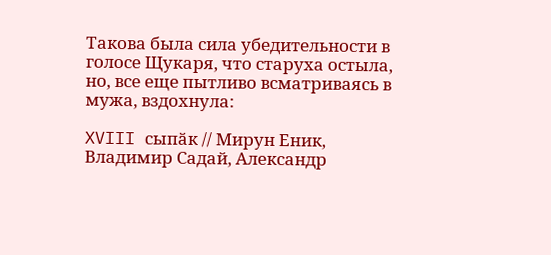Такова была сила убедительности в голосе Щукаря, что старуха остыла, но, все еще пытливо всматриваясь в мужа, вздохнула:

XVIII сыпӑк // Мирун Еник, Владимир Садай, Александр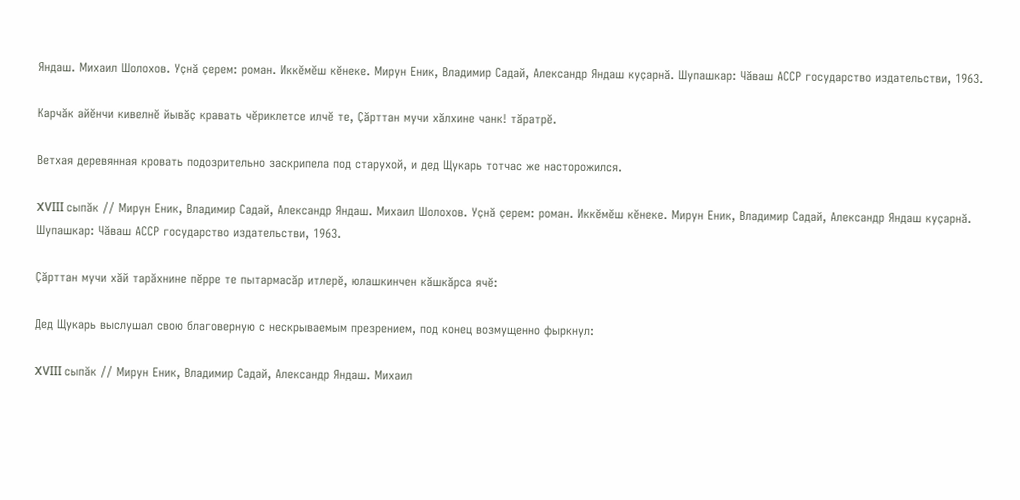Яндаш. Михаил Шолохов. Уҫнӑ ҫерем: роман. Иккӗмӗш кӗнеке. Мирун Еник, Владимир Садай, Александр Яндаш куҫарнӑ. Шупашкар: Чӑваш АССР государство издательстви, 1963.

Карчӑк айӗнчи кивелнӗ йывӑҫ кравать чӗриклетсе илчӗ те, Ҫӑрттан мучи хӑлхине чанк! тӑратрӗ.

Ветхая деревянная кровать подозрительно заскрипела под старухой, и дед Щукарь тотчас же насторожился.

XVIII сыпӑк // Мирун Еник, Владимир Садай, Александр Яндаш. Михаил Шолохов. Уҫнӑ ҫерем: роман. Иккӗмӗш кӗнеке. Мирун Еник, Владимир Садай, Александр Яндаш куҫарнӑ. Шупашкар: Чӑваш АССР государство издательстви, 1963.

Ҫӑрттан мучи хӑй тарӑхнине пӗрре те пытармасӑр итлерӗ, юлашкинчен кӑшкӑрса ячӗ:

Дед Щукарь выслушал свою благоверную с нескрываемым презрением, под конец возмущенно фыркнул:

XVIII сыпӑк // Мирун Еник, Владимир Садай, Александр Яндаш. Михаил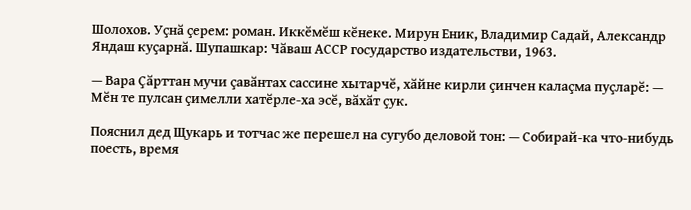Шолохов. Уҫнӑ ҫерем: роман. Иккӗмӗш кӗнеке. Мирун Еник, Владимир Садай, Александр Яндаш куҫарнӑ. Шупашкар: Чӑваш АССР государство издательстви, 1963.

— Вара Ҫӑрттан мучи ҫавӑнтах сассине хытарчӗ, хӑйне кирли ҫинчен калаҫма пуҫларӗ: — Мӗн те пулсан ҫимелли хатӗрле-ха эсӗ, вӑхӑт ҫук.

Пояснил дед Щукарь и тотчас же перешел на сугубо деловой тон: — Собирай-ка что-нибудь поесть, время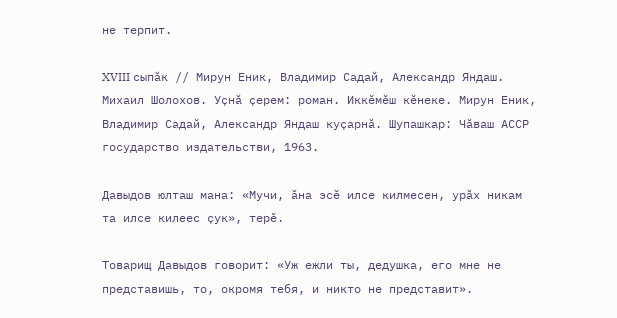не терпит.

XVIII сыпӑк // Мирун Еник, Владимир Садай, Александр Яндаш. Михаил Шолохов. Уҫнӑ ҫерем: роман. Иккӗмӗш кӗнеке. Мирун Еник, Владимир Садай, Александр Яндаш куҫарнӑ. Шупашкар: Чӑваш АССР государство издательстви, 1963.

Давыдов юлташ мана: «Мучи, ӑна эсӗ илсе килмесен, урӑх никам та илсе килеес ҫук», терӗ.

Товарищ Давыдов говорит: «Уж ежли ты, дедушка, его мне не представишь, то, окромя тебя, и никто не представит».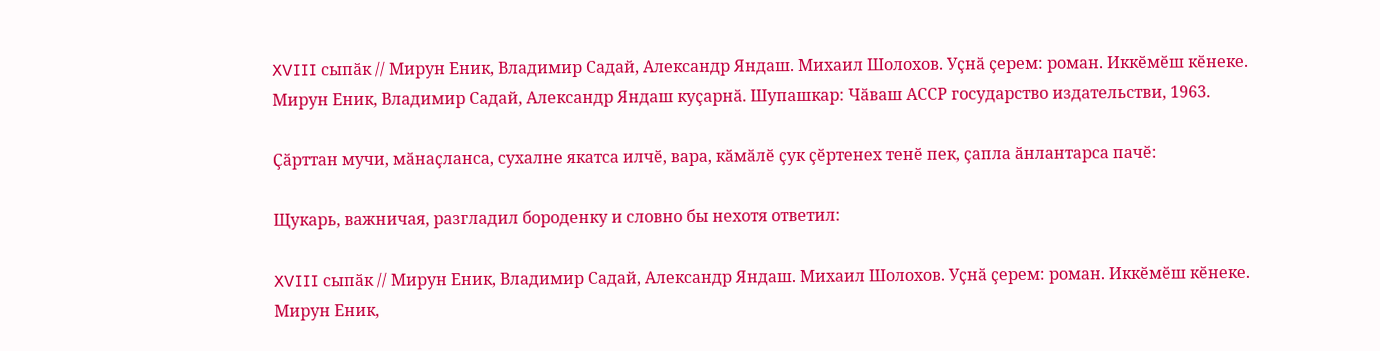XVIII сыпӑк // Мирун Еник, Владимир Садай, Александр Яндаш. Михаил Шолохов. Уҫнӑ ҫерем: роман. Иккӗмӗш кӗнеке. Мирун Еник, Владимир Садай, Александр Яндаш куҫарнӑ. Шупашкар: Чӑваш АССР государство издательстви, 1963.

Ҫӑрттан мучи, мӑнаҫланса, сухалне якатса илчӗ, вара, кӑмӑлӗ ҫук ҫӗртенех тенӗ пек, ҫапла ӑнлантарса пачӗ:

Щукарь, важничая, разгладил бороденку и словно бы нехотя ответил:

XVIII сыпӑк // Мирун Еник, Владимир Садай, Александр Яндаш. Михаил Шолохов. Уҫнӑ ҫерем: роман. Иккӗмӗш кӗнеке. Мирун Еник,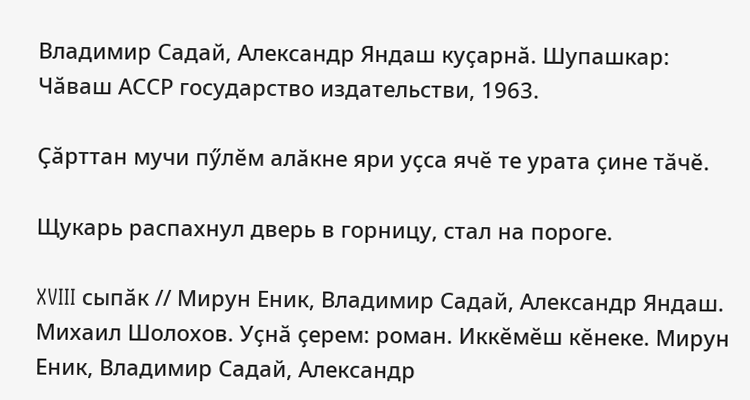Владимир Садай, Александр Яндаш куҫарнӑ. Шупашкар: Чӑваш АССР государство издательстви, 1963.

Ҫӑрттан мучи пӳлӗм алӑкне яри уҫса ячӗ те урата ҫине тӑчӗ.

Щукарь распахнул дверь в горницу, стал на пороге.

XVIII сыпӑк // Мирун Еник, Владимир Садай, Александр Яндаш. Михаил Шолохов. Уҫнӑ ҫерем: роман. Иккӗмӗш кӗнеке. Мирун Еник, Владимир Садай, Александр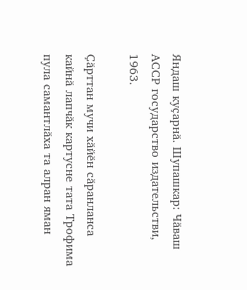Яндаш куҫарнӑ. Шупашкар: Чӑваш АССР государство издательстви, 1963.

Ҫӑрттан мучи хӑйӗн сӑранланса кайнӑ лапчӑк картусне тата Трофима пула самантлӑха та алран яман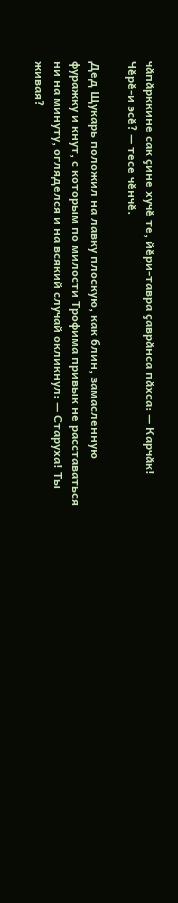чӑпӑрккине сак ҫине хучӗ те, йӗри-тавра ҫаврӑнса пӑхса: — Карчӑк! Чӗрӗ-и эсӗ? — тесе чӗнчӗ.

Дед Щукарь положил на лавку плоскую, как блин, замасленную фуражку и кнут, с которым по милости Трофима привык не расставаться ни на минуту, огляделся и на всякий случай окликнул: — Старуха! Ты живая?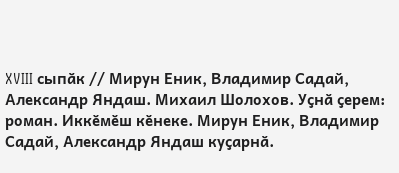XVIII сыпӑк // Мирун Еник, Владимир Садай, Александр Яндаш. Михаил Шолохов. Уҫнӑ ҫерем: роман. Иккӗмӗш кӗнеке. Мирун Еник, Владимир Садай, Александр Яндаш куҫарнӑ.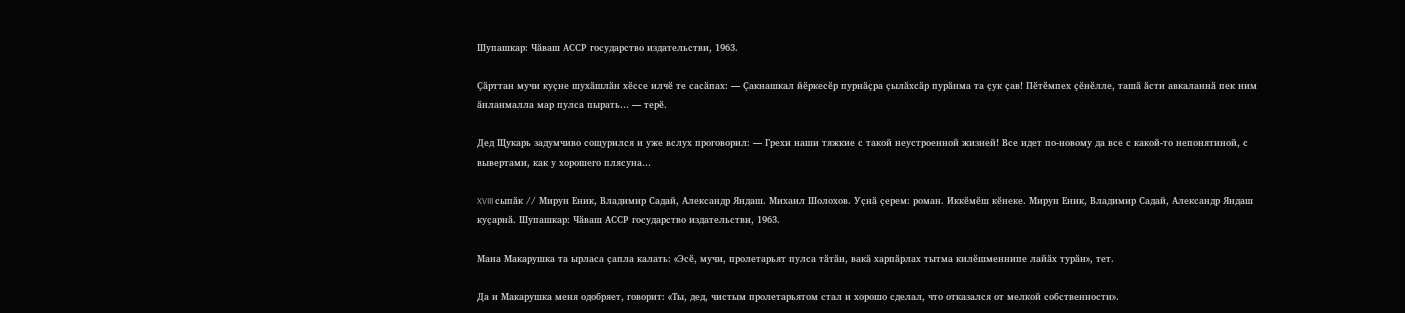Шупашкар: Чӑваш АССР государство издательстви, 1963.

Ҫӑрттан мучи куҫне шухӑшлӑн хӗссе илчӗ те сасӑпах: — Ҫакнашкал йӗркесӗр пурнӑҫра ҫылӑхсӑр пурӑнма та ҫук ҫав! Пӗтӗмпех ҫӗнӗлле, ташӑ ӑсти авкаланнӑ пек ним ӑнланмалла мар пулса пырать… — терӗ.

Дед Щукарь задумчиво сощурился и уже вслух проговорил: — Грехи наши тяжкие с такой неустроенной жизней! Все идет по-новому да все с какой-то непонятиной, с вывертами, как у хорошего плясуна…

XVIII сыпӑк // Мирун Еник, Владимир Садай, Александр Яндаш. Михаил Шолохов. Уҫнӑ ҫерем: роман. Иккӗмӗш кӗнеке. Мирун Еник, Владимир Садай, Александр Яндаш куҫарнӑ. Шупашкар: Чӑваш АССР государство издательстви, 1963.

Мана Макарушка та ырласа ҫапла калать: «Эсӗ, мучи, пролетарьят пулса тӑтӑн, вакӑ харпӑрлах тытма килӗшменнипе лайӑх турӑн», тет.

Да и Макарушка меня одобряет, говорит: «Ты, дед, чистым пролетарьятом стал и хорошо сделал, что отказался от мелкой собственности».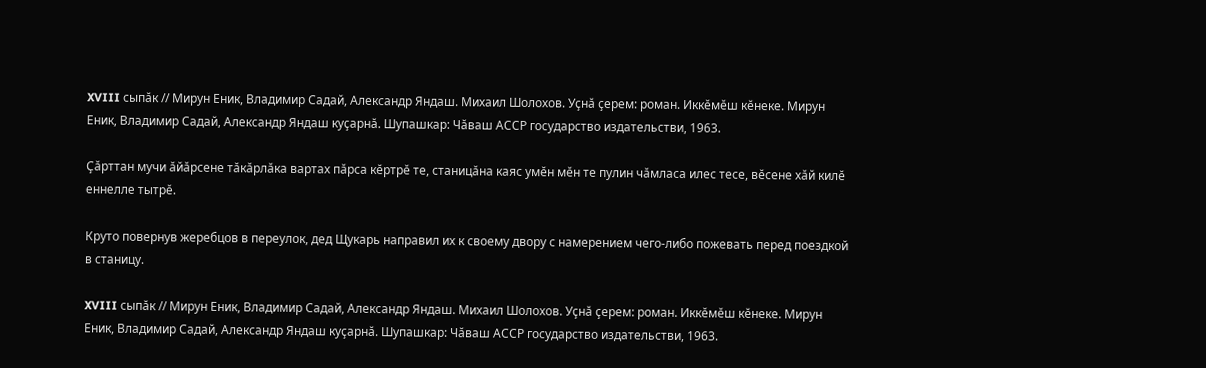XVIII сыпӑк // Мирун Еник, Владимир Садай, Александр Яндаш. Михаил Шолохов. Уҫнӑ ҫерем: роман. Иккӗмӗш кӗнеке. Мирун Еник, Владимир Садай, Александр Яндаш куҫарнӑ. Шупашкар: Чӑваш АССР государство издательстви, 1963.

Ҫӑрттан мучи ӑйӑрсене тӑкӑрлӑка вартах пӑрса кӗртрӗ те, станицӑна каяс умӗн мӗн те пулин чӑмласа илес тесе, вӗсене хӑй килӗ еннелле тытрӗ.

Круто повернув жеребцов в переулок, дед Щукарь направил их к своему двору с намерением чего-либо пожевать перед поездкой в станицу.

XVIII сыпӑк // Мирун Еник, Владимир Садай, Александр Яндаш. Михаил Шолохов. Уҫнӑ ҫерем: роман. Иккӗмӗш кӗнеке. Мирун Еник, Владимир Садай, Александр Яндаш куҫарнӑ. Шупашкар: Чӑваш АССР государство издательстви, 1963.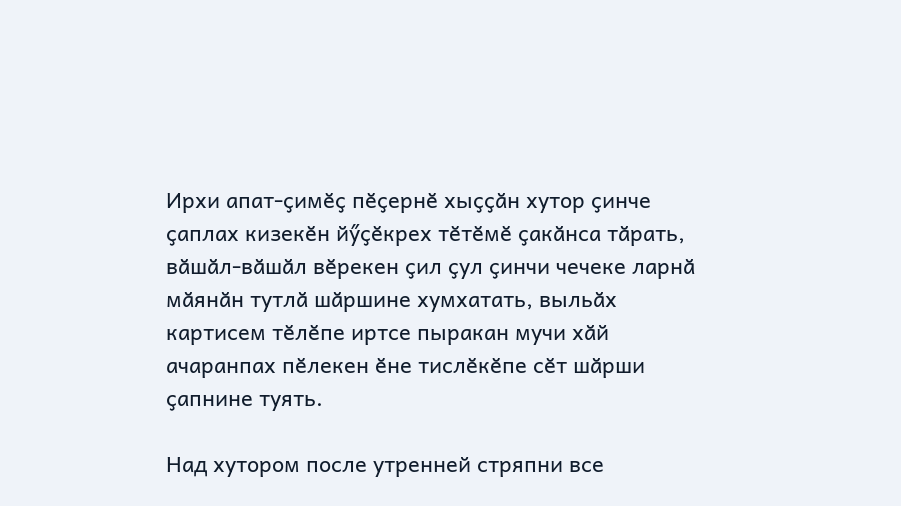Ирхи апат-ҫимӗҫ пӗҫернӗ хыҫҫӑн хутор ҫинче ҫаплах кизекӗн йӳҫӗкрех тӗтӗмӗ ҫакӑнса тӑрать, вӑшӑл-вӑшӑл вӗрекен ҫил ҫул ҫинчи чечеке ларнӑ мӑянӑн тутлӑ шӑршине хумхатать, выльӑх картисем тӗлӗпе иртсе пыракан мучи хӑй ачаранпах пӗлекен ӗне тислӗкӗпе сӗт шӑрши ҫапнине туять.

Над хутором после утренней стряпни все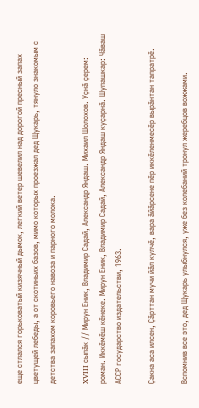еще стлался горьковатый кизячный дымок, легкий ветер шевелил над дорогой пресный запах цветущей лебеды, а от скотиньих базов, мимо которых проезжал дед Щукарь, тянуло знакомым с детства запахом коровьего навоза и парного молока.

XVIII сыпӑк // Мирун Еник, Владимир Садай, Александр Яндаш. Михаил Шолохов. Уҫнӑ ҫерем: роман. Иккӗмӗш кӗнеке. Мирун Еник, Владимир Садай, Александр Яндаш куҫарнӑ. Шупашкар: Чӑваш АССР государство издательстви, 1963.

Ҫакна аса илсен, Ҫӑрттан мучи йӑл кулчӗ, вара ӑйӑрсене пӗр иккӗленмесӗр вырӑнтан тапратрӗ.

Вспомнив все это, дед Щукарь улыбнулся, уже без колебаний тронул жеребцов вожжами.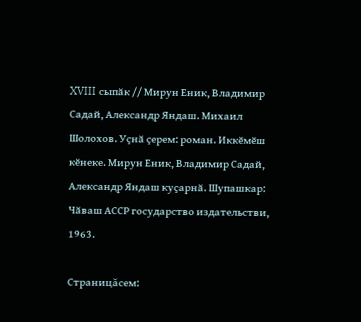XVIII сыпӑк // Мирун Еник, Владимир Садай, Александр Яндаш. Михаил Шолохов. Уҫнӑ ҫерем: роман. Иккӗмӗш кӗнеке. Мирун Еник, Владимир Садай, Александр Яндаш куҫарнӑ. Шупашкар: Чӑваш АССР государство издательстви, 1963.

Страницăсем: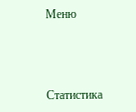Меню



Статистика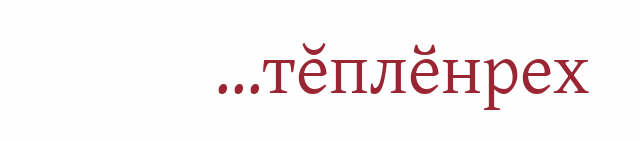...тĕплӗнрех